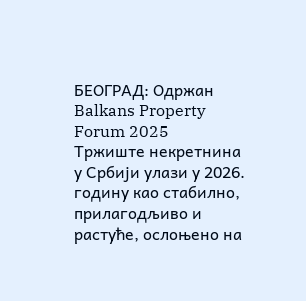БЕОГРАД: Одржан Balkans Property Forum 2025
Тржиште некретнина у Србији улази у 2026. годину као стабилно, прилагодљиво и растуће, ослоњено на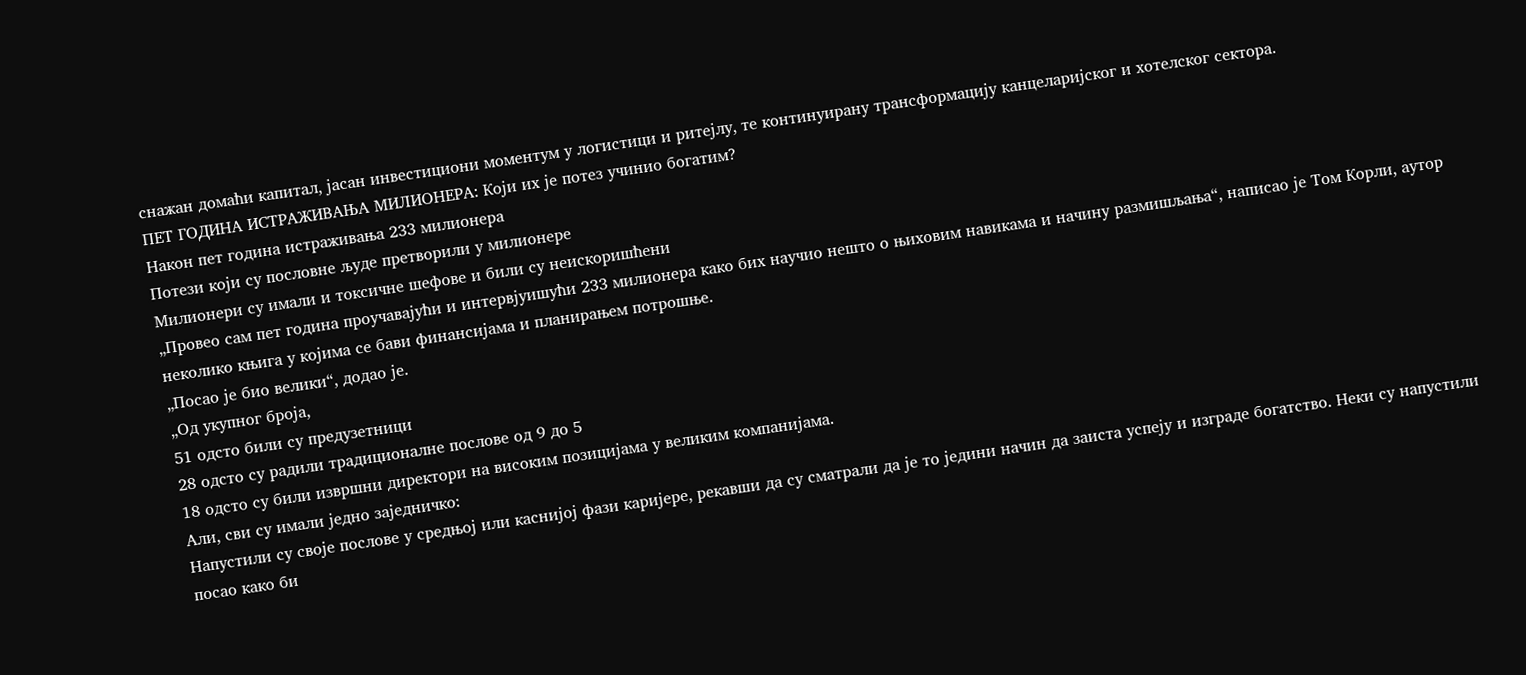снажан домаћи капитал, јасан инвестициони моментум у логистици и ритејлу, те континуирану трансформацију канцеларијског и хотелског сектора.
ПЕТ ГОДИНА ИСТРАЖИВАЊА МИЛИОНЕРА: Који их је потез учинио богатим?
Након пет година истраживања 233 милионера
Потези који су пословне људе претворили у милионере
Милионери су имали и токсичне шефове и били су неискоришћени
„Провео сам пет година проучавајући и интервјуишући 233 милионера како бих научио нешто о њиховим навикама и начину размишљања“, написао је Том Корли, аутор неколико књига у којима се бави финансијама и планирањем потрошње.
„Посао је био велики“, додао је.
„Од укупног броја,
51 одсто били су предузетници
28 одсто су радили традиционалне послове од 9 до 5
18 одсто су били извршни директори на високим позицијама у великим компанијама.
Али, сви су имали једно заједничко:
Напустили су своје послове у средњој или каснијој фази каријере, рекавши да су сматрали да је то једини начин да заиста успеју и изграде богатство. Неки су напустили посао како би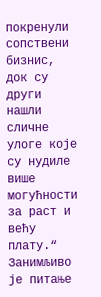покренули сопствени бизнис, док су други нашли сличне улоге које су нудиле више могућности за раст и већу плату.“
Занимљиво је питање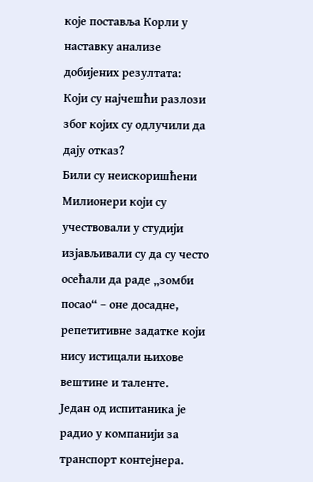које поставља Корли у наставку анализе добијених резултата:
Који су најчешћи разлози због којих су одлучили да дају отказ?
Били су неискоришћени
Милионери који су учествовали у студији изјављивали су да су често осећали да раде „зомби посао“ – оне досадне, репетитивне задатке који нису истицали њихове вештине и таленте.
Један од испитаника је радио у компанији за транспорт контејнера.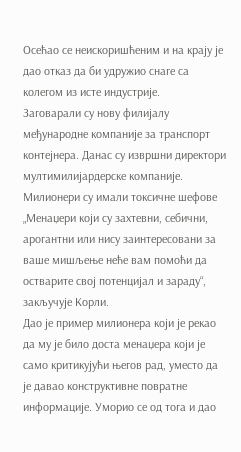Осећао се неискоришћеним и на крају је дао отказ да би удружио снаге са колегом из исте индустрије.
Заговарали су нову филијалу међународне компаније за транспорт контејнера. Данас су извршни директори мултимилијардерске компаније.
Милионери су имали токсичне шефове
„Менаџери који су захтевни, себични, арогантни или нису заинтересовани за ваше мишљење неће вам помоћи да остварите свој потенцијал и зараду“, закључује Корли.
Дао је пример милионера који је рекао да му је било доста менаџера који је само критикујући његов рад, уместо да је давао конструктивне повратне информације. Уморио се од тога и дао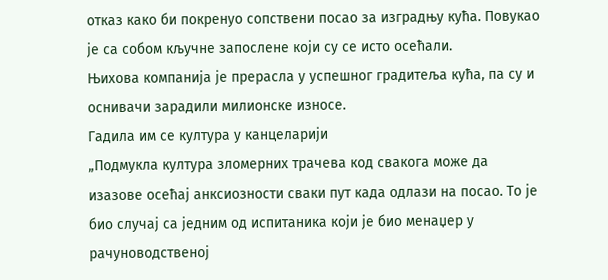отказ како би покренуо сопствени посао за изградњу кућа. Повукао је са собом кључне запослене који су се исто осећали.
Њихова компанија је прерасла у успешног градитеља кућа, па су и оснивачи зарадили милионске износе.
Гадила им се култура у канцеларији
„Подмукла култура зломерних трачева код свакога може да изазове осећај анксиозности сваки пут када одлази на посао. То је био случај са једним од испитаника који је био менаџер у рачуноводственој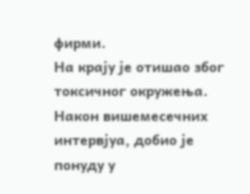фирми.
На крају је отишао због токсичног окружења. Након вишемесечних интервјуа, добио је понуду у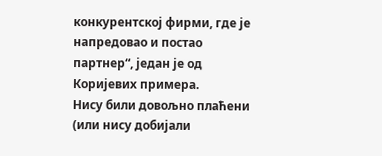конкурентској фирми, где је напредовао и постао партнер“, један је од Коријевих примера.
Нису били довољно плаћени (или нису добијали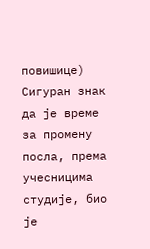повишице)
Сигуран знак да је време за промену посла, према учесницима студије, био је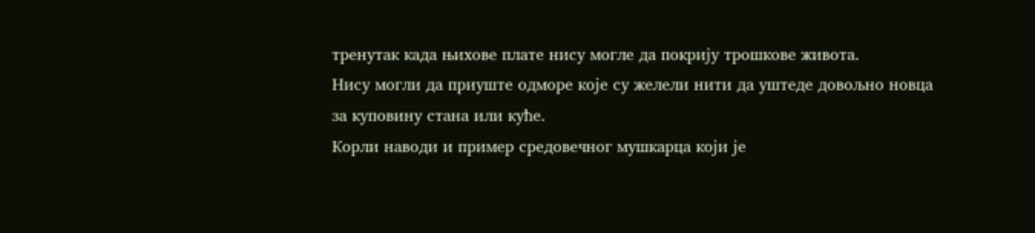тренутак када њихове плате нису могле да покрију трошкове живота.
Нису могли да приуште одморе које су желели нити да уштеде довољно новца за куповину стана или куће.
Корли наводи и пример средовечног мушкарца који је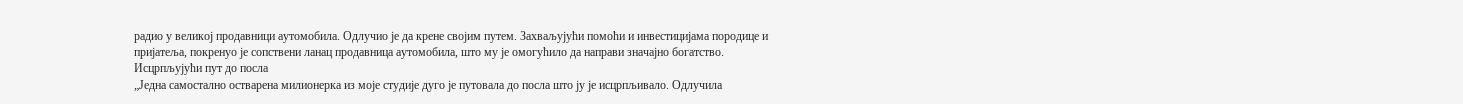радио у великој продавници аутомобила. Одлучио је да крене својим путем. Захваљујући помоћи и инвестицијама породице и пријатеља, покренуо је сопствени ланац продавница аутомобила, што му је омогућило да направи значајно богатство.
Исцрпљујући пут до посла
„Једна самостално остварена милионерка из моје студије дуго је путовала до посла што ју је исцрпљивало. Одлучила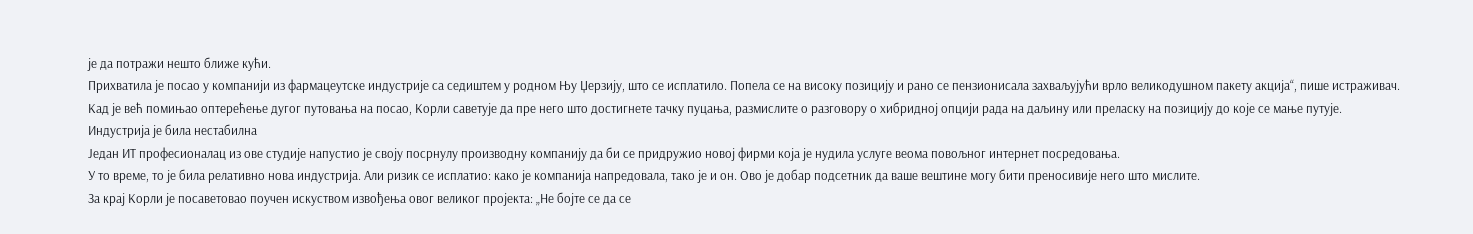је да потражи нешто ближе кући.
Прихватила је посао у компанији из фармацеутске индустрије са седиштем у родном Њу Џерзију, што се исплатило. Попела се на високу позицију и рано се пензионисала захваљујући врло великодушном пакету акција“, пише истраживач.
Кад је већ помињао оптерећење дугог путовања на посао, Корли саветује да пре него што достигнете тачку пуцања, размислите о разговору о хибридној опцији рада на даљину или преласку на позицију до које се мање путује.
Индустрија је била нестабилна
Један ИТ професионалац из ове студије напустио је своју посрнулу производну компанију да би се придружио новој фирми која је нудила услуге веома повољног интернет посредовања.
У то време, то је била релативно нова индустрија. Али ризик се исплатио: како је компанија напредовала, тако је и он. Ово је добар подсетник да ваше вештине могу бити преносивије него што мислите.
За крај Корли је посаветовао поучен искуством извођења овог великог пројекта: „Не бојте се да се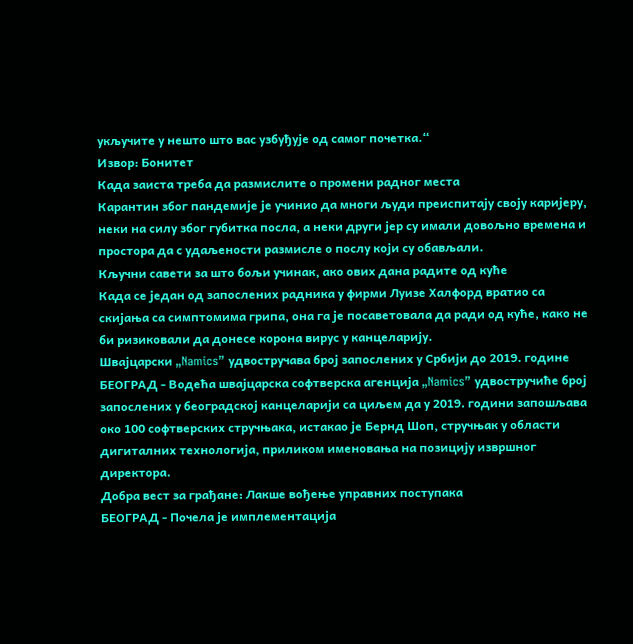укључите у нешто што вас узбуђује од самог почетка.“
Извор: Бонитет
Када заиста треба да размислите о промени радног места
Карантин због пандемије је учинио да многи људи преиспитају своју каријеру, неки на силу због губитка посла, а неки други јер су имали довољно времена и простора да с удаљености размисле о послу који су обављали.
Кључни савети за што бољи учинак, ако ових дана радите од куће
Када се један од запослених радника у фирми Луизе Халфорд вратио са скијања са симптомима грипа, она га је посаветовала да ради од куће, како не би ризиковали да донесе корона вирус у канцеларију.
Швајцарски „Namics” удвостручава број запослених у Србији до 2019. године
БЕОГРАД - Водећа швајцарска софтверска агенција „Namics” удвостручиће број запослених у београдској канцеларији са циљем да у 2019. години запошљава око 100 софтверских стручњака, истакао је Бернд Шоп, стручњак у области дигиталних технологија, приликом именовања на позицију извршног директора.
Добра вест за грађане: Лакше вођење управних поступака
БЕОГРАД - Почела је имплементација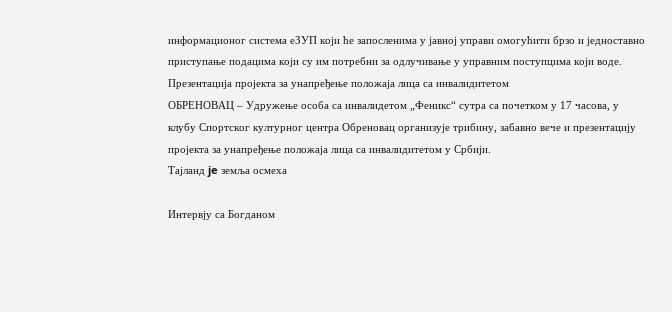информационог система еЗУП који ће запосленима у јавној управи омогућити брзо и једноставно приступање подацима који су им потребни за одлучивање у управним поступцима који воде.
Презентација пројекта за унапређење положаја лица са инвалидитетом
ОБРЕНОВАЦ – Удружење особа са инвалидетом „Феникс“ сутра са почетком у 17 часова, у клубу Спортског културног центра Обреновац организује трибину, забавно вече и презентацију пројекта за унапређење положаја лица са инвалидитетом у Србији.
Тајланд je земља осмеха

Интервју са Богданом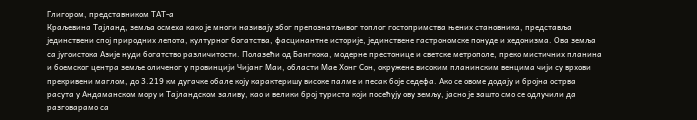Глигором, представником ТАТ-а
Краљевина Тајланд, земља осмеха како је многи називају због препознатљивог топлог гостопримства њених становника, представља јединствени спој природних лепота, културног богатства, фасцинантне историје, јединствене гастрономске понуде и хедонизма. Ова земља са југоистока Азије нуди богатство различитости. Полазећи од Бангкока, модерне престонице и светске метрополе, преко мистичних планина и боемског центра земље оличеног у провинцији Чијанг Маи, области Мае Хонг Сон, окружене високим планинским венцима чији су врхови прекривени маглом, до 3.219 км дугачке обале коју карактеришу високе палме и песак боје седефа. Ако се овоме додају и бројна острва расута у Андаманском мору и Тајландском заливу, као и велики број туриста који посећују ову земљу, јасно је зашто смо се одлучили да разговарамо са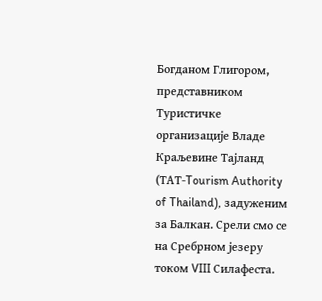Богданом Глигором, представником Туристичке организације Владе Краљевине Тајланд (ТАТ-Tourism Authority of Thailand), задуженим за Балкан. Срели смо се на Сребрном језеру током VIII Силафеста.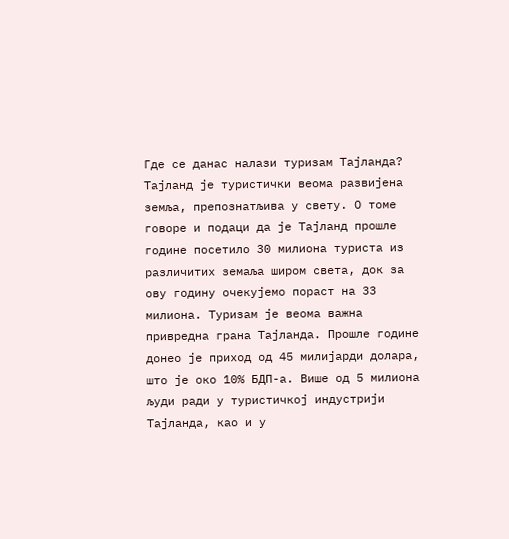Где се данас налази туризам Тајланда?
Тајланд је туристички веома развијена земља, препознатљива у свету. О томе говоре и подаци да је Тајланд прошле године посетило 30 милиона туриста из различитих земаља широм света, док за ову годину очекујемо пораст на 33 милиона. Туризам је веома важна привредна грана Тајланда. Прошле године донео је приход од 45 милијарди долара, што је око 10% БДП-а. Више од 5 милиона људи ради у туристичкој индустрији Тајланда, као и у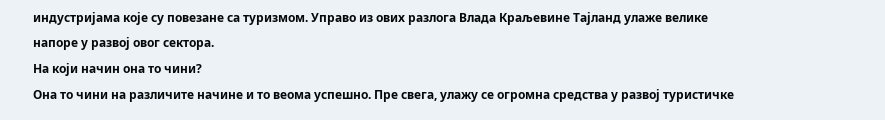индустријама које су повезане са туризмом. Управо из ових разлога Влада Краљевине Тајланд улаже велике напоре у развој овог сектора.
На који начин она то чини?
Она то чини на различите начине и то веома успешно. Пре свега, улажу се огромна средства у развој туристичке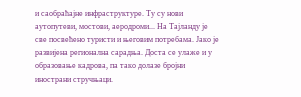и саобраћајне инфраструктуре. Ту су нови аутопутеви, мостови, аеродроми... На Тајланду је све посвећено туристи и његовим потребама. Јако је развијена регионална сарадња. Доста се улаже и у образовање кадрова, па тако долазе бројни инострани стручњаци.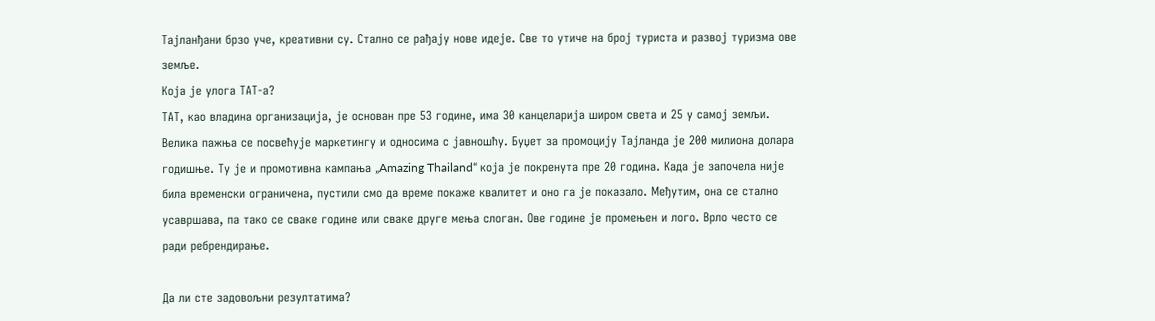Тајланђани брзо уче, креативни су. Стално се рађају нове идеје. Све то утиче на број туриста и развој туризма ове земље.
Која је улога ТАТ-а?
ТАТ, као владина организација, је основан пре 53 године, има 30 канцеларија широм света и 25 у самој земљи. Велика пажња се посвећује маркетингу и односима с јавношћу. Буџет за промоцију Тајланда је 200 милиона долара годишње. Ту је и промотивна кампања „Amazing Thailand“ која је покренута пре 20 година. Када је започела није била временски ограничена, пустили смо да време покаже квалитет и оно га је показало. Међутим, она се стално усавршава, па тако се сваке године или сваке друге мења слоган. Ове године је промењен и лого. Врло често се ради ребрендирање.

Да ли сте задовољни резултатима?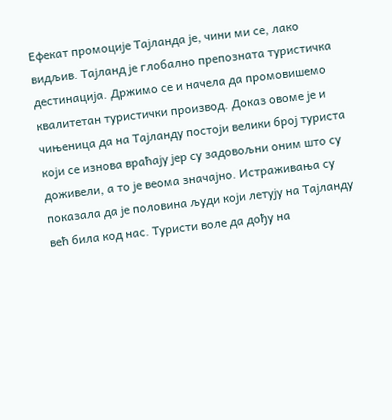Ефекат промоције Тајланда је, чини ми се, лако видљив. Тајланд је глобално препозната туристичка дестинација. Држимо се и начела да промовишемо квалитетан туристички производ. Доказ овоме је и чињеница да на Тајланду постоји велики број туриста који се изнова враћају јер су задовољни оним што су доживели, а то је веома значајно. Истраживања су показала да је половина људи који летују на Тајланду већ била код нас. Туристи воле да дођу на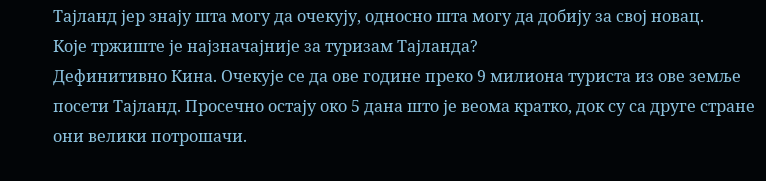Тајланд јер знају шта могу да очекују, односно шта могу да добију за свој новац.
Које тржиште је најзначајније за туризам Тајланда?
Дефинитивно Кина. Очекује се да ове године преко 9 милиона туриста из ове земље посети Тајланд. Просечно остају око 5 дана што је веома кратко, док су са друге стране они велики потрошачи.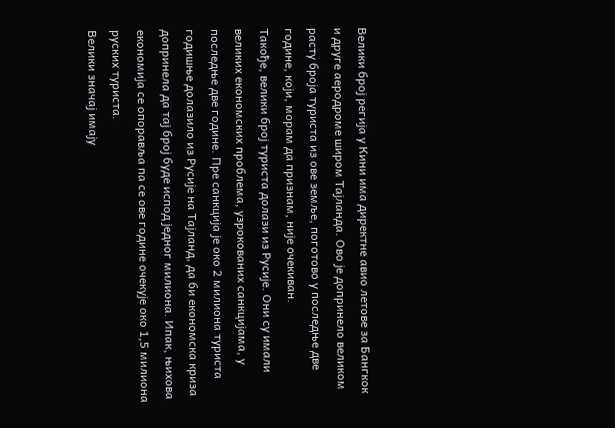Велики број регија у Кини има директне авио летове за Бангкок и друге аеродроме широм Тајланда. Ово је допринело великом расту броја туриста из ове земље, поготово у последње две године, који, морам да признам, није очекиван.
Такође, велики број туриста долази из Русије. Они су имали великих економских проблема, узрокованих санкцијама, у последње две године. Пре санкција је око 2 милиона туриста годишње долазило из Русије на Тајланд, да би економска криза допринела да тај број буде испод једног милиона. Ипак, њихова економија се опоравља па се ове године очекује око 1,5 милиона руских туриста.
Велики значај имају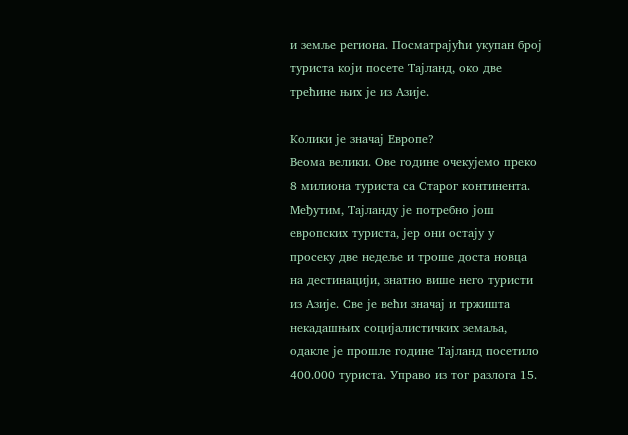и земље региона. Посматрајући укупан број туриста који посете Тајланд, око две трећине њих је из Азије.

Колики је значај Европе?
Веома велики. Ове године очекујемо преко 8 милиона туриста са Старог континента. Међутим, Тајланду је потребно још европских туриста, јер они остају у просеку две недеље и троше доста новца на дестинацији, знатно више него туристи из Азије. Све је већи значај и тржишта некадашњих социјалистичких земаља, одакле је прошле године Тајланд посетило 400.000 туриста. Управо из тог разлога 15.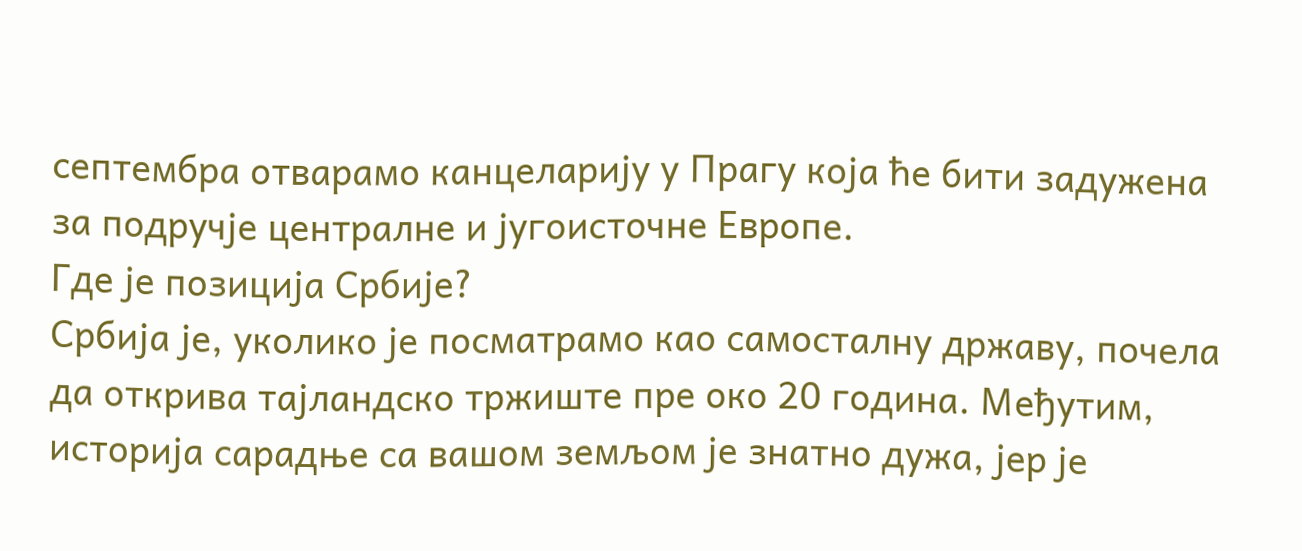септембра отварамо канцеларију у Прагу која ће бити задужена за подручје централне и југоисточне Европе.
Где је позиција Србије?
Србија је, уколико је посматрамо као самосталну државу, почела да открива тајландско тржиште пре око 20 година. Међутим, историја сарадње са вашом земљом је знатно дужа, јер је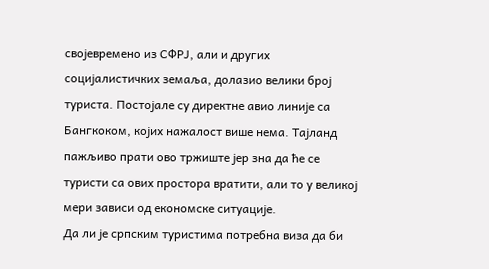својевремено из СФРЈ, али и других социјалистичких земаља, долазио велики број туриста. Постојале су директне авио линије са Бангкоком, којих нажалост више нема. Тајланд пажљиво прати ово тржиште јер зна да ће се туристи са ових простора вратити, али то у великој мери зависи од економске ситуације.
Да ли је српским туристима потребна виза да би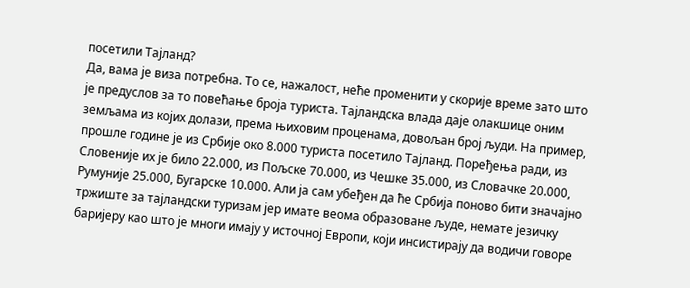посетили Тајланд?
Да, вама је виза потребна. То се, нажалост, неће променити у скорије време зато што је предуслов за то повећање броја туриста. Тајландска влада даје олакшице оним земљама из којих долази, према њиховим проценама, довољан број људи. На пример, прошле године је из Србије око 8.000 туриста посетило Тајланд. Поређења ради, из Словеније их је било 22.000, из Пољске 70.000, из Чешке 35.000, из Словачке 20.000, Румуније 25.000, Бугарске 10.000. Али ја сам убеђен да ће Србија поново бити значајно тржиште за тајландски туризам јер имате веома образоване људе, немате језичку баријеру као што је многи имају у источној Европи, који инсистирају да водичи говоре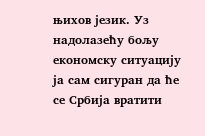њихов језик. Уз надолазећу бољу економску ситуацију ја сам сигуран да ће се Србија вратити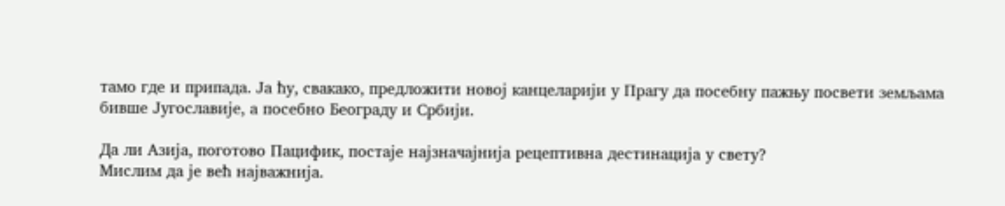тамо где и припада. Ја ћу, свакако, предложити новој канцеларији у Прагу да посебну пажњу посвети земљама бивше Југославије, а посебно Београду и Србији.

Да ли Азија, поготово Пацифик, постаје најзначајнија рецептивна дестинација у свету?
Мислим да је већ најважнија.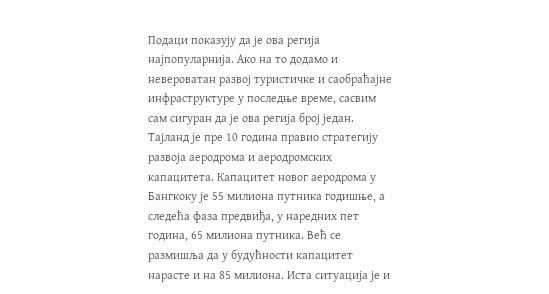Подаци показују да је ова регија најпопуларнија. Ако на то додамо и невероватан развој туристичке и саобраћајне инфраструктуре у последње време, сасвим сам сигуран да је ова регија број један. Тајланд је пре 10 година правио стратегију развоја аеродрома и аеродромских капацитета. Капацитет новог аеродрома у Бангкоку је 55 милиона путника годишње, а следећа фаза предвиђа, у наредних пет година, 65 милиона путника. Већ се размишља да у будућности капацитет нарасте и на 85 милиона. Иста ситуација је и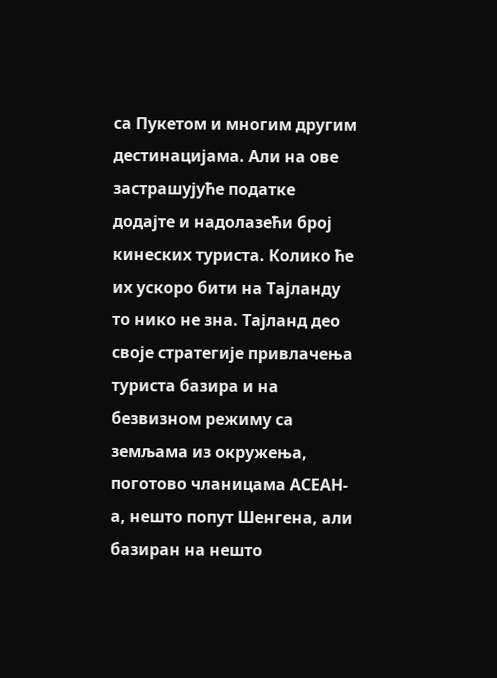са Пукетом и многим другим дестинацијама. Али на ове застрашујуће податке додајте и надолазећи број кинеских туриста. Колико ће их ускоро бити на Тајланду то нико не зна. Тајланд део своје стратегије привлачења туриста базира и на безвизном режиму са земљама из окружења, поготово чланицама АСЕАН-а, нешто попут Шенгена, али базиран на нешто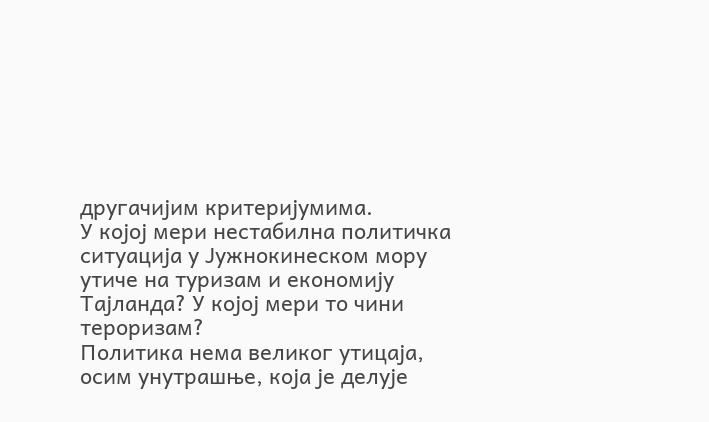другачијим критеријумима.
У којој мери нестабилна политичка ситуација у Јужнокинеском мору утиче на туризам и економију Тајланда? У којој мери то чини тероризам?
Политика нема великог утицаја, осим унутрашње, која је делује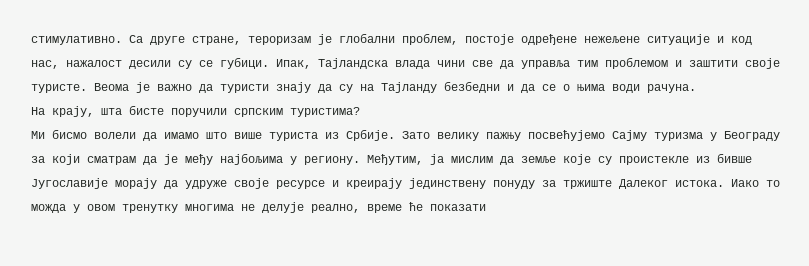стимулативно. Са друге стране, тероризам је глобални проблем, постоје одређене нежељене ситуације и код нас, нажалост десили су се губици. Ипак, Тајландска влада чини све да управља тим проблемом и заштити своје туристе. Веома је важно да туристи знају да су на Тајланду безбедни и да се о њима води рачуна.
На крају, шта бисте поручили српским туристима?
Ми бисмо волели да имамо што више туриста из Србије. Зато велику пажњу посвећујемо Сајму туризма у Београду за који сматрам да је међу најбољима у региону. Међутим, ја мислим да земље које су проистекле из бивше Југославије морају да удруже своје ресурсе и креирају јединствену понуду за тржиште Далеког истока. Иако то можда у овом тренутку многима не делује реално, време ће показати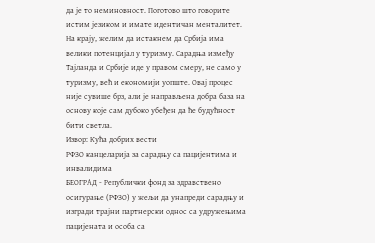да је то неминовност. Поготово што говорите истим језиком и имате идентичан менталитет. На крају, желим да истакнем да Србија има велики потенцијал у туризму. Сарадња између Тајланда и Србије иде у правом смеру, не само у туризму, већ и економији уопште. Овај процес није сувише брз, али је направљена добра база на основу које сам дубоко убеђен да ће будућност бити светла.
Извор: Кућа добрих вести
РФЗО канцеларија за сарадњу са пацијентима и инвалидима
БЕОГРАД - Републички фонд за здравствено осигурање (РФЗО) у жељи да унапреди сарадњу и изгради трајни партнерски однос са удружењима пацијената и особа са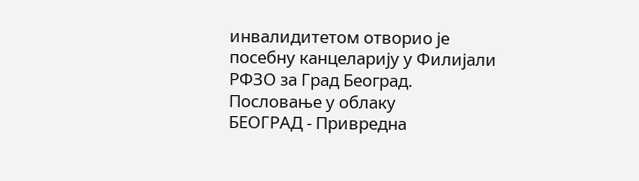инвалидитетом отворио је посебну канцеларију у Филијали РФЗО за Град Београд.
Пословање у облаку
БЕОГРАД - Привредна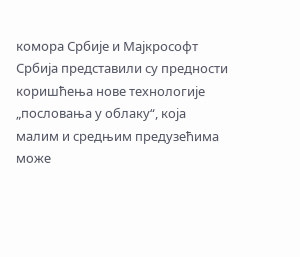комора Србије и Мајкрософт Србија представили су предности коришћења нове технологије „пословања у облаку“, која малим и средњим предузећима може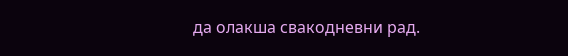да олакша свакодневни рад.